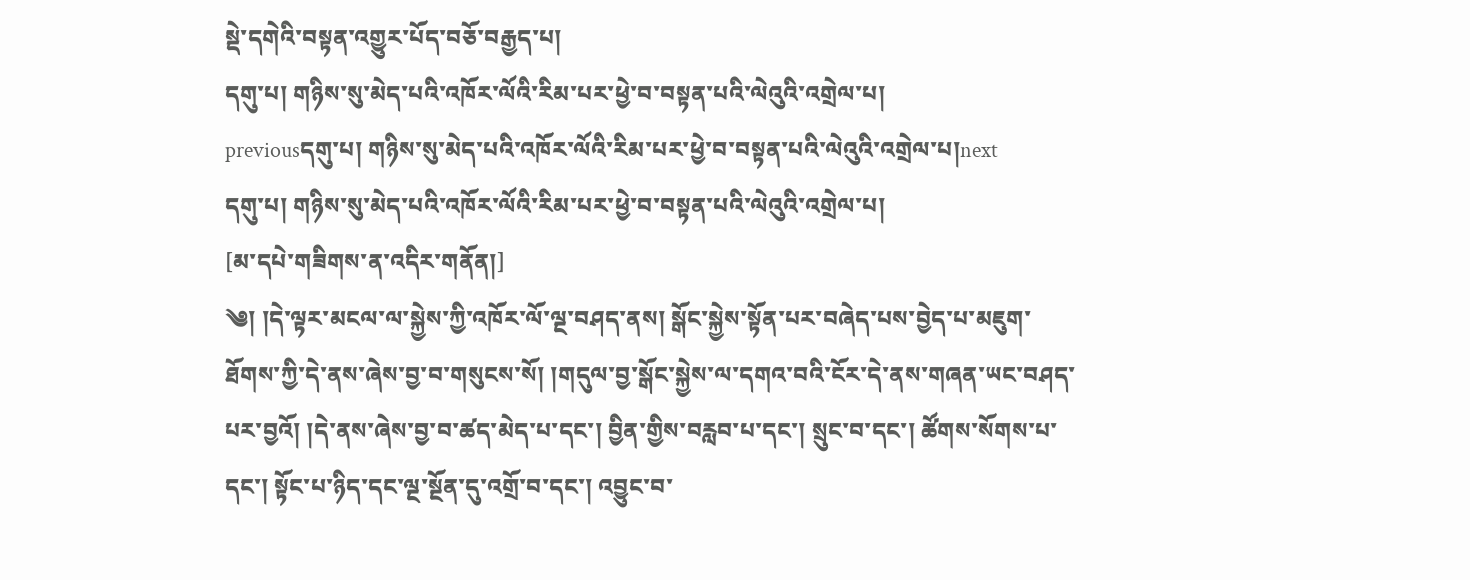སྡེ་དགེའི་བསྟན་འགྱུར་པོད་བཅོ་བརྒྱད་པ།
དགུ་པ། གཉིས་སུ་མེད་པའི་འཁོར་ལོའི་རིམ་པར་ཕྱེ་བ་བསྟན་པའི་ལེའུའི་འགྲེལ་པ།
previousདགུ་པ། གཉིས་སུ་མེད་པའི་འཁོར་ལོའི་རིམ་པར་ཕྱེ་བ་བསྟན་པའི་ལེའུའི་འགྲེལ་པ།next
དགུ་པ། གཉིས་སུ་མེད་པའི་འཁོར་ལོའི་རིམ་པར་ཕྱེ་བ་བསྟན་པའི་ལེའུའི་འགྲེལ་པ།
[མ་དཔེ་གཟིགས་ན་འདིར་གནོན།]
༄། །དེ་ལྟར་མངལ་ལ་སྐྱེས་ཀྱི་འཁོར་ལོ་ལྔ་བཤད་ནས། སྒོང་སྐྱེས་སྟོན་པར་བཞེད་པས་བྱེད་པ་མཇུག་ཐོགས་ཀྱི་དེ་ནས་ཞེས་བྱ་བ་གསུངས་སོ། །གདུལ་བྱ་སྒོང་སྐྱེས་ལ་དགའ་བའི་ངོར་དེ་ནས་གཞན་ཡང་བཤད་པར་བྱའོ། །དེ་ནས་ཞེས་བྱ་བ་ཚད་མེད་པ་དང་། བྱིན་གྱིས་བརླབ་པ་དང་། སྲུང་བ་དང་། ཚོགས་སོགས་པ་དང་། སྟོང་པ་ཉིད་དང་ལྔ་སྔོན་དུ་འགྲོ་བ་དང་། འབྱུང་བ་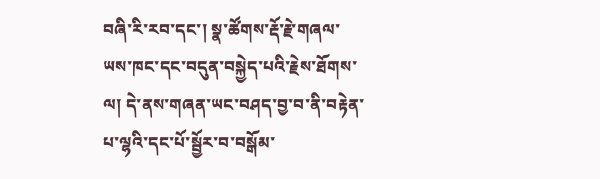བཞི་རི་རབ་དང་། སྣ་ཚོགས་རྡོ་རྗེ་གཞལ་ཡས་ཁང་དང་བདུན་བསྐྱེད་པའི་རྗེས་ཐོགས་ལ། དེ་ནས་གཞན་ཡང་བཤད་བྱ་བ་ནི་བརྟེན་པ་ལྷའི་དང་པོ་སྦྱོར་བ་བསྒོམ་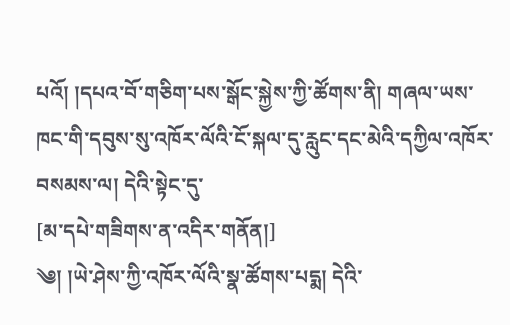པའོ། །དཔའ་བོ་གཅིག་པས་སྒོང་སྐྱེས་ཀྱི་ཚོགས་ནི། གཞལ་ཡས་ཁང་གི་དབུས་སུ་འཁོར་ལོའི་ངོ་སྐལ་དུ་རླུང་དང་མེའི་དཀྱིལ་འཁོར་བསམས་ལ། དེའི་སྟེང་དུ་
[མ་དཔེ་གཟིགས་ན་འདིར་གནོན།]
༄། །ཡེ་ཤེས་ཀྱི་འཁོར་ལོའི་སྣ་ཚོགས་པདྨ། དེའི་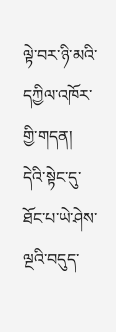ལྟེ་བར་ཉི་མའི་དཀྱིལ་འཁོར་གྱི་གདན། དེའི་སྟེང་དུ་ཐོང་པ་ཡེ་ཤེས་ལྔའི་བདུད་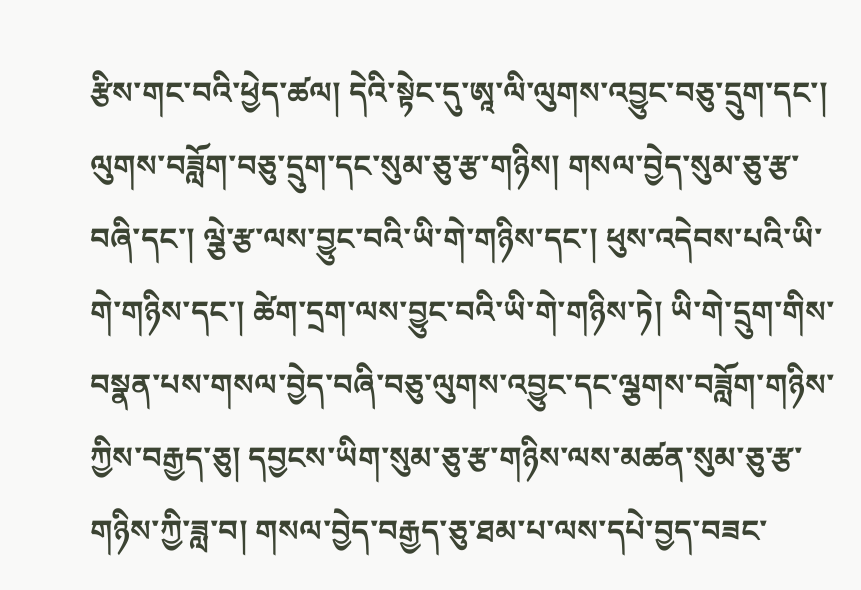རྩིས་གང་བའི་ཕྱེད་ཚལ། དེའི་སྟེང་དུ་ཨཱ་ལི་ལུགས་འབྱུང་བཅུ་དྲུག་དང་། ལུགས་བཟློག་བཅུ་དྲུག་དང་སུམ་ཅུ་རྩ་གཉིས། གསལ་བྱེད་སུམ་ཅུ་རྩ་བཞི་དང་། ལྕེ་རྩ་ལས་བྱུང་བའི་ཡི་གེ་གཉིས་དང་། ཕུས་འདེབས་པའི་ཡི་གེ་གཉིས་དང་། ཚེག་དྲག་ལས་བྱུང་བའི་ཡི་གེ་གཉིས་ཏེ། ཡི་གེ་དྲུག་གིས་བསྣན་པས་གསལ་བྱེད་བཞི་བཅུ་ལུགས་འབྱུང་དང་ལྕགས་བཟློག་གཉིས་ཀྱིས་བརྒྱད་ཅུ། དབྱངས་ཡིག་སུམ་ཅུ་རྩ་གཉིས་ལས་མཚན་སུམ་ཅུ་རྩ་གཉིས་ཀྱི་ཟླ་བ། གསལ་བྱེད་བརྒྱད་ཅུ་ཐམ་པ་ལས་དཔེ་བྱད་བཟང་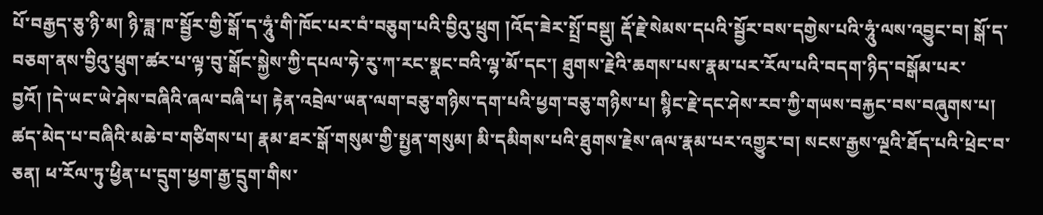པོ་བརྒྱད་ཅུ་ཉི་མ། ཉི་ཟླ་ཁ་སྦྱོར་གྱི་སྒོ་ད་ཧཱུཾ་གི་ཁོང་པར་བཾ་བཅུག་པའི་བྱིའུ་ཕྲུག །འོད་ཟེར་སྤྲོ་བསྡུ། རྡོ་རྗེ་སེམས་དཔའི་སྦྱོར་བས་དགྱེས་པའི་ཧཱུཾ་ལས་འབྱུང་བ། སྒོ་ད་བཅག་ནས་བྱིའུ་ཕྲུག་ཚར་པ་ལྟ་བུ་སྒོང་སྐྱེས་ཀྱི་དཔལ་ཧེ་རུ་ཀ་རང་སྣང་བའི་ལྷ་མོ་དང་། ཐུགས་རྗེའི་ཆགས་པས་རྣམ་པར་རོལ་པའི་བདག་ཉིད་བསྒོམ་པར་བྱའོ། །དེ་ཡང་ཡེ་ཤེས་བཞིའི་ཞལ་བཞི་པ། རྟེན་འབྲེལ་ཡན་ལག་བཅུ་གཉིས་དག་པའི་ཕྱག་བཅུ་གཉིས་པ། སྙིང་རྗེ་དང་ཤེས་རབ་ཀྱི་གཡས་བརྐྱང་བས་བཞུགས་པ། ཚད་མེད་པ་བཞིའི་མཆེ་བ་གཙིགས་པ། རྣམ་ཐར་སྒོ་གསུམ་གྱི་སྤྱན་གསུམ། མི་དམིགས་པའི་ཐུགས་རྗེས་ཞལ་རྣམ་པར་འགྱུར་བ། སངས་རྒྱས་ལྔའི་ཐོད་པའི་ཕྲེང་བ་ཅན། ཕ་རོལ་ཏུ་ཕྱིན་པ་དྲུག་ཕྱག་རྒྱ་དྲུག་གིས་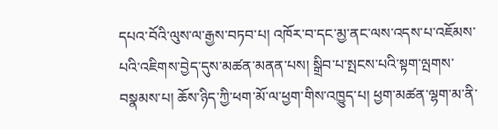དཔའ་བོའི་ལུས་ལ་རྒྱས་བཏབ་པ། འཁོར་བ་དང་མྱ་ནང་ལས་འདས་པ་འཇོམས་པའི་འཇིགས་བྱེད་དུས་མཚན་མནན་པས། སྒྲིབ་པ་སྤངས་པའི་སྟག་ལྤགས་བསྣམས་པ། ཆོས་ཉིད་ཀྱི་ཕག་མོ་ལ་ཕྱག་གིས་འཁྱུད་པ། ཕྱག་མཚན་ལྷག་མ་ནི་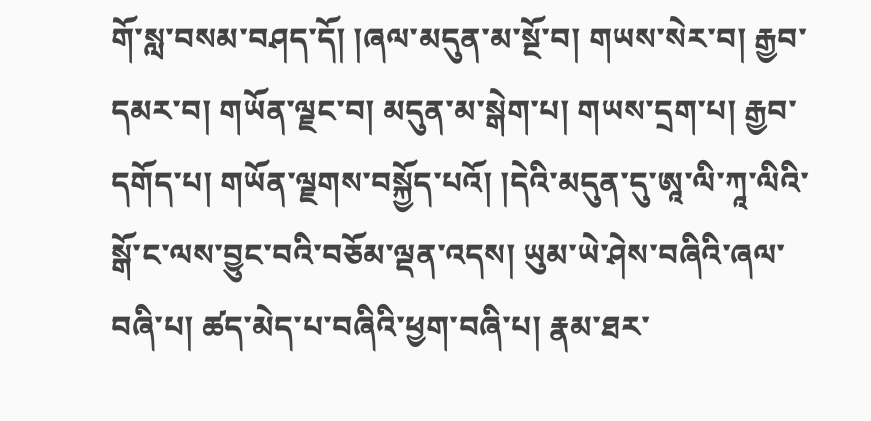གོ་སླ་བསམ་བཤད་དོ། །ཞལ་མདུན་མ་སྔོ་བ། གཡས་སེར་བ། རྒྱབ་དམར་བ། གཡོན་ལྗང་བ། མདུན་མ་སྒེག་པ། གཡས་དྲག་པ། རྒྱབ་དགོད་པ། གཡོན་ལྗགས་བསྐྱོད་པའོ། །དེའི་མདུན་དུ་ཨཱ་ལི་ཀཱ་ལིའི་སྒོ་ང་ལས་བྱུང་བའི་བཅོམ་ལྡན་འདས། ཡུམ་ཡེ་ཤེས་བཞིའི་ཞལ་བཞི་པ། ཚད་མེད་པ་བཞིའི་ཕྱག་བཞི་པ། རྣམ་ཐར་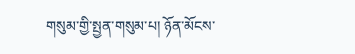གསུམ་གྱི་སྤྱན་གསུམ་པ། ཉོན་མོངས་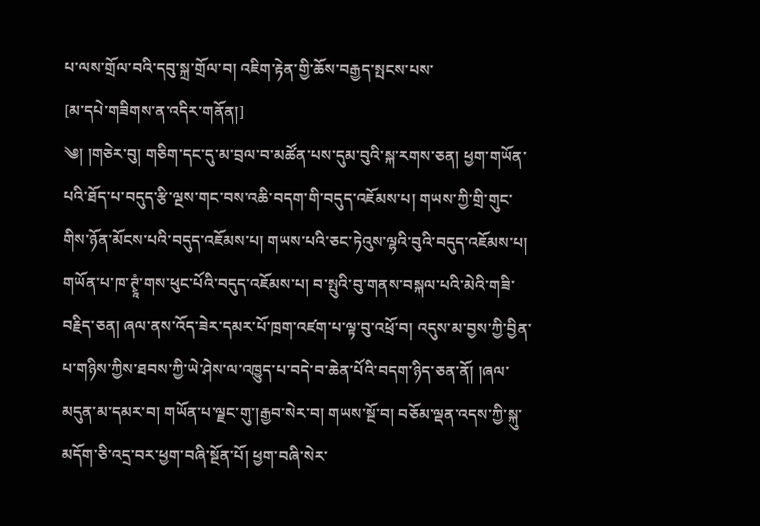པ་ལས་གྲོལ་བའི་དབུ་སྐྲ་གྲོལ་བ། འཇིག་རྟེན་གྱི་ཆོས་བརྒྱད་སྤངས་པས་
[མ་དཔེ་གཟིགས་ན་འདིར་གནོན།]
༄། །གཅེར་བུ། གཅིག་དང་དུ་མ་བྲལ་བ་མཚོན་པས་དུམ་བུའི་སྐ་རགས་ཅན། ཕྱག་གཡོན་པའི་ཐོད་པ་བདུད་རྩི་ལྔས་གང་བས་འཆི་བདག་གི་བདུད་འཇོམས་པ། གཡས་ཀྱི་གྲི་གུང་གིས་ཉོན་མོངས་པའི་བདུད་འཇོམས་པ། གཡས་པའི་ཅང་ཏེའུས་ལྷའི་བུའི་བདུད་འཇོམས་པ། གཡོན་པ་ཁ་ཊྭཱཾ་གས་ཕུང་པོའི་བདུད་འཇོམས་པ། བ་སྤུའི་བུ་གནས་བསྐལ་པའི་མེའི་གཟི་བརྗིད་ཅན། ཞལ་ནས་འོད་ཟེར་དམར་པོ་ཁྲག་འཛག་པ་ལྟ་བུ་འཕྲོ་བ། འདུས་མ་བྱས་ཀྱི་བྱིན་པ་གཉིས་ཀྱིས་ཐབས་ཀྱི་ཡེ་ཤེས་ལ་འཁྱུད་པ་བདེ་བ་ཆེན་པོའི་བདག་ཉིད་ཅན་ནོ། །ཞལ་མདུན་མ་དམར་བ། གཡོན་པ་ལྗང་གུ་།རྒྱབ་སེར་བ། གཡས་སྔོ་བ། བཅོམ་ལྡན་འདས་ཀྱི་སྐུ་མདོག་ཅི་འདྲ་བར་ཕྱག་བཞི་སྔོན་པོ། ཕྱག་བཞི་སེར་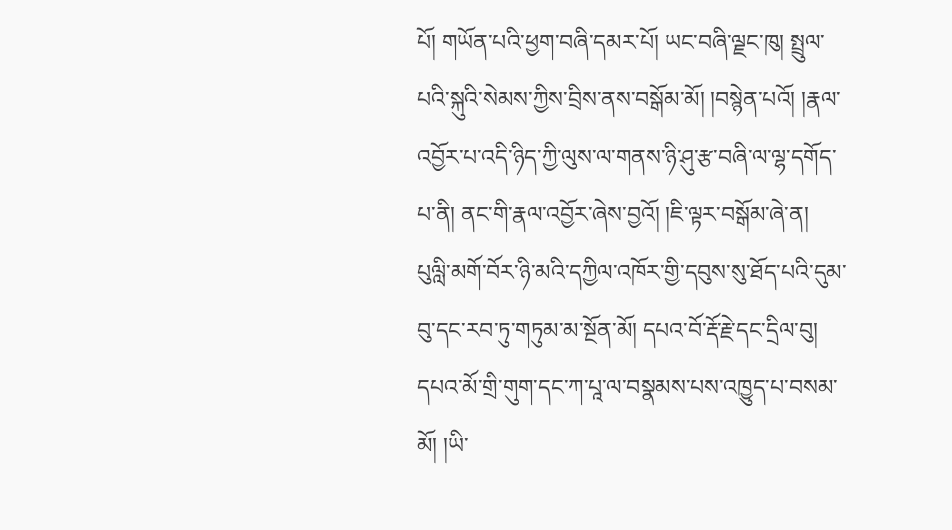པོ། གཡོན་པའི་ཕྱག་བཞི་དམར་པོ། ཡང་བཞི་ལྗང་ཁུ། སྤྲུལ་པའི་སྐུའི་སེམས་ཀྱིས་བྲིས་ནས་བསྒོམ་མོ། །བསྙེན་པའོ། །རྣལ་འབྱོར་པ་འདི་ཉིད་ཀྱི་ལུས་ལ་གནས་ཉི་ཤུ་རྩ་བཞི་ལ་ལྷ་དགོད་པ་ནི། ནང་གི་རྣལ་འབྱོར་ཞེས་བྱའོ། །ཇི་ལྟར་བསྒོམ་ཞེ་ན། པུལླི་མགོ་བོར་ཉི་མའི་དཀྱིལ་འཁོར་གྱི་དབུས་སུ་ཐོད་པའི་དུམ་བུ་དང་རབ་ཏུ་གཏུམ་མ་སྔོན་མོ། དཔའ་བོ་རྡོ་རྗེ་དང་དྲིལ་བུ། དཔའ་མོ་གྲི་གུག་དང་ཀ་པཱ་ལ་བསྣམས་པས་འཁྱུད་པ་བསམ་མོ། །ཡི་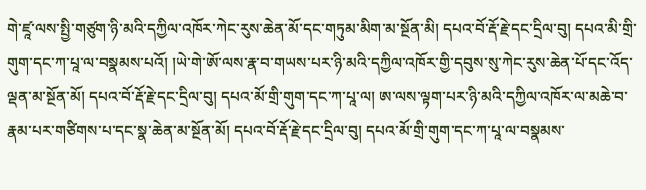གེ་ཛཱ་ལས་སྤྱི་གཙུག་ཉི་མའི་དཀྱིལ་འཁོར་ཀེང་རུས་ཆེན་མོ་དང་གཏུམ་མིག་མ་སྔོན་མི། དཔའ་བོ་རྡོ་རྗེ་དང་དྲིལ་བུ། དཔའ་མི་གྲི་གུག་དང་ཀ་པཱ་ལ་བསྣམས་པའོ། །ཡེ་གེ་ཨོ་ལས་རྣ་བ་གཡས་པར་ཉི་མའི་དཀྱིལ་འཁོར་གྱི་དབུས་སུ་ཀེང་རུས་ཆེན་པོ་དང་འོད་ལྡན་མ་སྔོན་མོ། དཔའ་བོ་རྡོ་རྗེ་དང་དྲིལ་བུ། དཔའ་མོ་གྲི་གུག་དང་ཀ་པཱ་ལ། ཨ་ལས་ལྟག་པར་ཉི་མའི་དཀྱིལ་འཁོར་ལ་མཆེ་བ་རྣམ་པར་གཙིགས་པ་དང་སྣ་ཆེན་མ་སྔོན་མོ། དཔའ་བོ་རྡོ་རྗེ་དང་དྲིལ་བུ། དཔའ་མོ་གྲི་གུག་དང་ཀ་པཱ་ལ་བསྣམས་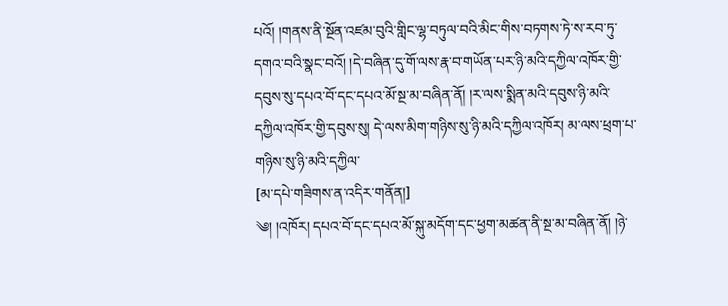པའོ། །གནས་ནི་སྔོན་འཛམ་བུའི་གླིང་ལྷ་བཏུལ་བའི་མིང་གིས་བཏགས་ཏེ་ས་རབ་ཏུ་དགའ་བའི་སྣང་བའོ། །དེ་བཞིན་དུ་གོ་ལས་རྣ་བ་གཡོན་པར་ཉི་མའི་དཀྱིལ་འཁོར་གྱི་དབུས་སུ་དཔའ་བོ་དང་དཔའ་མོ་སྔ་མ་བཞིན་ནོ། །ར་ལས་སྨིན་མའི་དབུས་ཉི་མའི་དཀྱིལ་འཁོར་གྱི་དབུས་སུ། དེ་ལས་མིག་གཉིས་སུ་ཉི་མའི་དཀྱིལ་འཁོར། མ་ལས་ཕྲག་པ་གཉིས་སུ་ཉི་མའི་དཀྱིལ་
[མ་དཔེ་གཟིགས་ན་འདིར་གནོན།]
༄། །འཁོར། དཔའ་བོ་དང་དཔའ་མོ་སྐུ་མདོག་དང་ཕྱག་མཚན་ནི་སྔ་མ་བཞིན་ནོ། །ཉེ་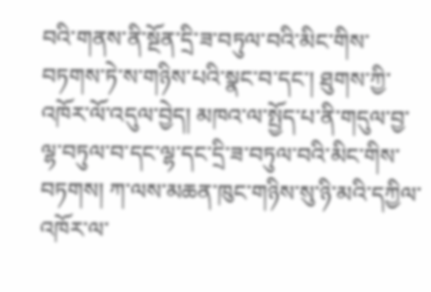བའི་གནས་ནི་སྔོན་དྲི་ཟ་བཏུལ་བའི་མིང་གིས་བཏགས་ཏེ་ས་གཉིས་པའི་སྣང་བ་དང་། ཐུགས་ཀྱི་འཁོར་ལོ་འདུལ་བྱེད། མཁའ་ལ་སྤྱོད་པ་ནི་གདུལ་བྱ་ལྷ་བཏུལ་བ་དང་ལྷ་དང་དྲི་ཟ་བཏུལ་བའི་མིང་གིས་བཏགས། ཀ་ལས་མཆན་ཁུང་གཉིས་སུ་ཉི་མའི་དཀྱིལ་འཁོར་ལ་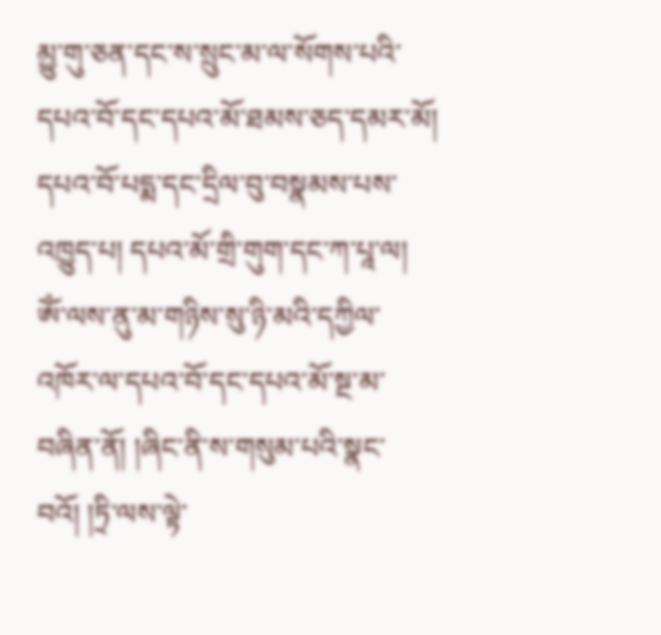མྱུ་གུ་ཅན་དང་ས་སྲུང་མ་ལ་སོགས་པའི་དཔའ་བོ་དང་དཔའ་མོ་ཐམས་ཅད་དམར་མོ། དཔའ་བོ་པདྨ་དང་དྲིལ་བུ་བསྣམས་པས་འཁྱུད་པ། དཔའ་མོ་གྲི་གུག་དང་ཀ་པཱ་ལ། ཨོཾ་ལས་ནུ་མ་གཉིས་སུ་ཉི་མའི་དཀྱིལ་འཁོར་ལ་དཔའ་བོ་དང་དཔའ་མོ་སྔ་མ་བཞིན་ནོ། །ཞིང་ནི་ས་གསུམ་པའི་སྣང་བའོ། །ཏྲི་ལས་ལྟེ་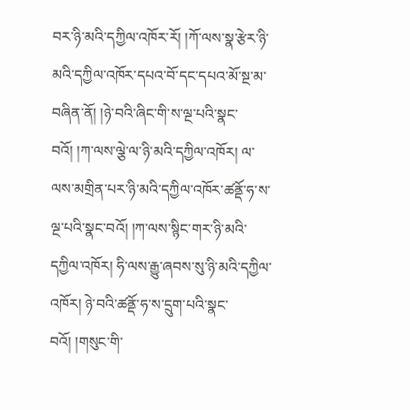བར་ཉི་མའི་དཀྱིལ་འཁོར་རོ། །ཀོ་ལས་སྣ་རྩེར་ཉི་མའི་དཀྱིལ་འཁོར་དཔའ་བོ་དང་དཔའ་མོ་སྔ་མ་བཞིན་ནོ། །ཉེ་བའི་ཞིང་གི་ས་ལྔ་པའི་སྣང་བའོ། །ཀ་ལས་ལྕེ་ལ་ཉི་མའི་དཀྱིལ་འཁོར། ལ་ལས་མགྲིན་པར་ཉི་མའི་དཀྱིལ་འཁོར་ཚནྡོ་ཧ་ས་ལྔ་པའི་སྣང་བའོ། །ཀ་ལས་སྙིང་གར་ཉི་མའི་དཀྱིལ་འཁོར། ཧི་ལས་རྒྱུ་ཞབས་སུ་ཉི་མའི་དཀྱིལ་འཁོར། ཉེ་བའི་ཚནྡོ་ཧ་ས་དྲུག་པའི་སྣང་བའོ། །གསུང་གི་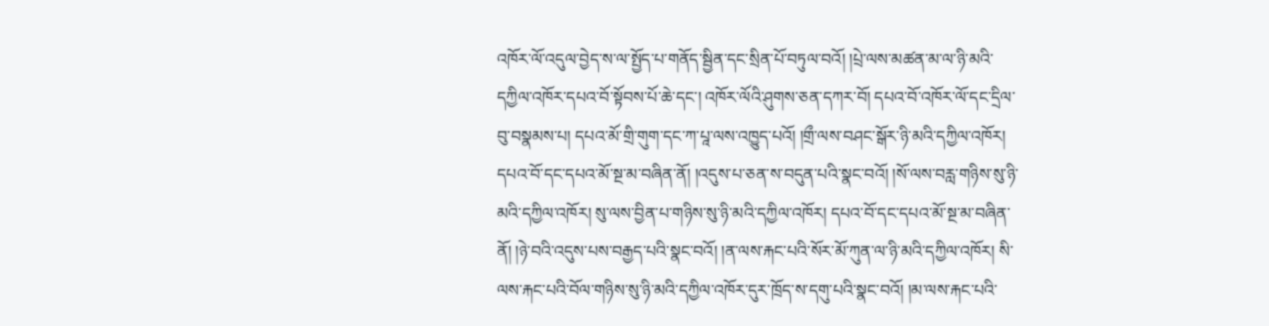འཁོར་ལོ་འདུལ་བྱེད་ས་ལ་སྤྱོད་པ་གནོད་སྦྱིན་དང་སྲིན་པོ་བཏུལ་བའོ། །པྲེ་ལས་མཚན་མ་ལ་ཉི་མའི་དཀྱིལ་འཁོར་དཔའ་བོ་སྟོབས་པོ་ཆེ་དང་། འཁོར་ལོའི་ཤུགས་ཅན་དཀར་བོ། དཔའ་བོ་འཁོར་ལོ་དང་དྲིལ་བུ་བསྣམས་པ། དཔའ་མོ་གྲི་གུག་དང་ཀ་པཱ་ལས་འཁྱུད་པའོ། །གྲྀ་ལས་བཤང་སྒོར་ཉི་མའི་དཀྱིལ་འཁོར། དཔའ་བོ་དང་དཔའ་མོ་སྔ་མ་བཞིན་ནོ། །འདུས་པ་ཅན་ས་བདུན་པའི་སྣང་བའོ། །སོ་ལས་བརླ་གཉིས་སུ་ཉི་མའི་དཀྱིལ་འཁོར། སུ་ལས་བྱིན་པ་གཉིས་སུ་ཉི་མའི་དཀྱིལ་འཁོར། དཔའ་བོ་དང་དཔའ་མོ་སྔ་མ་བཞིན་ནོ། །ཉེ་བའི་འདུས་པས་བརྒྱད་པའི་སྣང་བའོ། །ན་ལས་རྐང་པའི་སོར་མོ་ཀུན་ལ་ཉི་མའི་དཀྱིལ་འཁོར། སི་ལས་རྐང་པའི་བོལ་གཉིས་སུ་ཉི་མའི་དཀྱིལ་འཁོར་དུར་ཁྲོད་ས་དགུ་པའི་སྣང་བའོ། །མ་ལས་རྐང་པའི་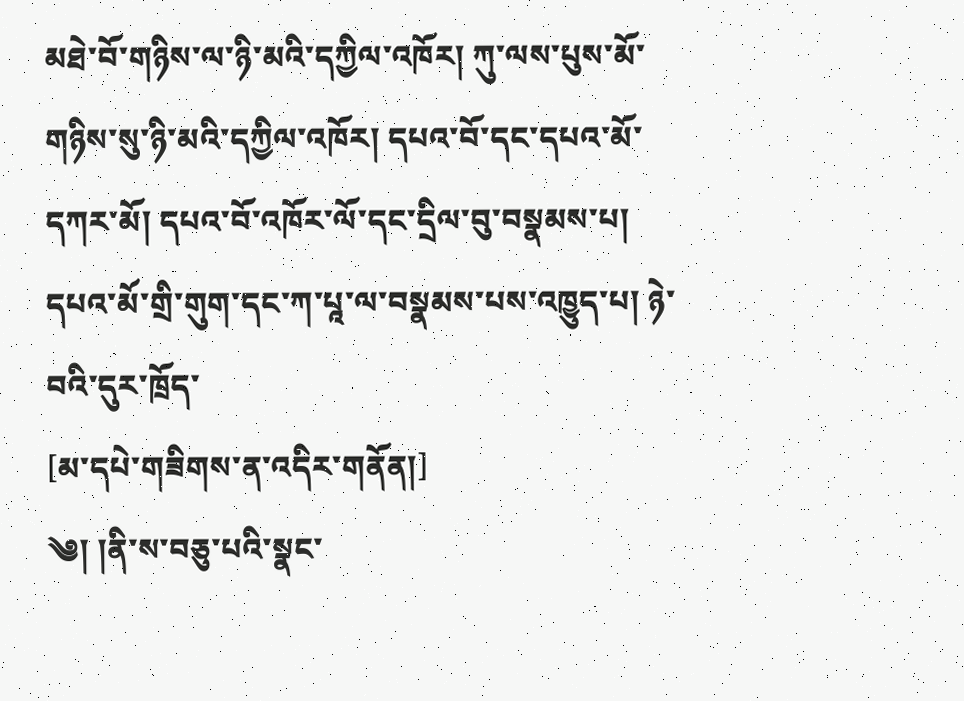མཐེ་བོ་གཉིས་ལ་ཉི་མའི་དཀྱིལ་འཁོར། ཀུ་ལས་པུས་མོ་གཉིས་སུ་ཉི་མའི་དཀྱིལ་འཁོར། དཔའ་བོ་དང་དཔའ་མོ་དཀར་མོ། དཔའ་བོ་འཁོར་ལོ་དང་དྲིལ་བུ་བསྣམས་པ། དཔའ་མོ་གྲི་གུག་དང་ཀ་པཱ་ལ་བསྣམས་པས་འཁྱུད་པ། ཉེ་བའི་དུར་ཁྲོད་
[མ་དཔེ་གཟིགས་ན་འདིར་གནོན།]
༄། །ནི་ས་བཅུ་པའི་སྣང་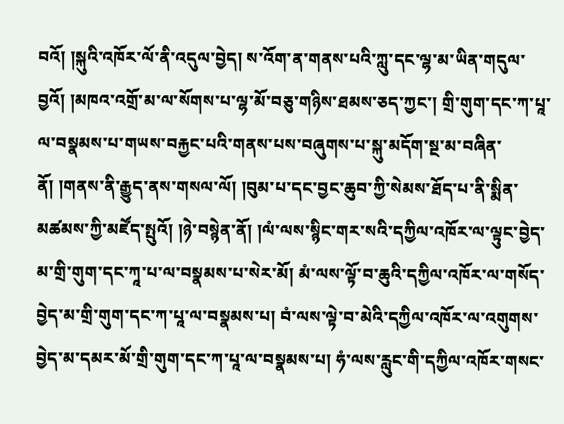བའོ། །སྐུའི་འཁོར་ལོ་ནི་འདུལ་བྱེད། ས་འོག་ན་གནས་པའི་ཀླུ་དང་ལྷ་མ་ཡིན་གདུལ་བྱའོ། །མཁའ་འགྲོ་མ་ལ་སོགས་པ་ལྷ་མོ་བཅུ་གཉིས་ཐམས་ཅད་ཀྱང་། གྲི་གུག་དང་ཀ་པཱ་ལ་བསྣམས་པ་གཡས་བརྐྱང་པའི་གནས་པས་བཞུགས་པ་སྐུ་མདོག་སྔ་མ་བཞིན་ནོ། །གནས་ནི་རྒྱུད་ནས་གསལ་ལོ། །བུམ་པ་དང་བྱང་ཆུབ་ཀྱི་སེམས་ཐོད་པ་ནི་སྨིན་མཚམས་ཀྱི་མཛོད་སྤུའོ། །ཉེ་བསྙེན་ནོ། །ལཾ་ལས་སྙིང་གར་སའི་དཀྱིལ་འཁོར་ལ་ལྟུང་བྱེད་མ་གྲི་གུག་དང་ཀཱ་པ་ལ་བསྣམས་པ་སེར་མོ། མཾ་ལས་ལྟོ་བ་ཆུའི་དཀྱིལ་འཁོར་ལ་གསོད་བྱེད་མ་གྲི་གུག་དང་ཀ་པཱ་ལ་བསྣམས་པ། བཾ་ལས་ལྟེ་བ་མེའི་དཀྱིལ་འཁོར་ལ་འགུགས་བྱེད་མ་དམར་མོ་གྲི་གུག་དང་ཀ་པཱ་ལ་བསྣམས་པ། ཧཾ་ལས་རླུང་གི་དཀྱིལ་འཁོར་གསང་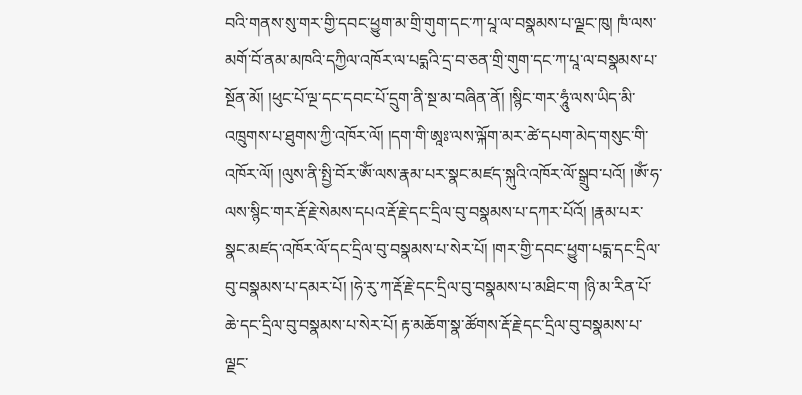བའི་གནས་སུ་གར་གྱི་དབང་ཕྱུག་མ་གྲི་གུག་དང་ཀ་པཱ་ལ་བསྣམས་པ་ལྗང་ཁུ། ཁཾ་ལས་མགོ་བོ་ནམ་མཁའི་དཀྱིལ་འཁོར་ལ་པདྨའི་དྲ་བ་ཅན་གྲི་གུག་དང་ཀ་པཱ་ལ་བསྣམས་པ་སྔོན་མོ། །ཕུང་པོ་ལྔ་དང་དབང་པོ་དྲུག་ནི་སྔ་མ་བཞིན་ནོ། །སྙིང་གར་ཧཱུཾ་ལས་ཡིད་མི་འཁྲུགས་པ་ཐུགས་ཀྱི་འཁོར་ལོ། །དག་གི་ཨཱཿ་ལས་ལྐོག་མར་ཚེ་དཔག་མེད་གསུང་གི་འཁོར་ལོ། །ལུས་ནི་སྤྱི་བོར་ཨོཾ་ལས་རྣམ་པར་སྣང་མཛད་སྐུའི་འཁོར་ལོ་སྒྲུབ་པའོ། །ཨོཾ་ཧ་ལས་སྙིང་གར་རྡོ་རྗེ་སེམས་དཔའ་རྡོ་རྗེ་དང་དྲིལ་བུ་བསྣམས་པ་དཀར་པོའོ། །རྣམ་པར་སྣང་མཛད་འཁོར་ལོ་དང་དྲིལ་བུ་བསྣམས་པ་སེར་པོ། །གར་གྱི་དབང་ཕྱུག་པདྨ་དང་དྲིལ་བུ་བསྣམས་པ་དམར་པོ། །ཧེ་རུ་ཀ་རྡོ་རྗེ་དང་དྲིལ་བུ་བསྣམས་པ་མཐིང་ག །ཉི་མ་རིན་པོ་ཆེ་དང་དྲིལ་བུ་བསྣམས་པ་སེར་པོ། རྟ་མཆོག་སྣ་ཚོགས་རྡོ་རྗེ་དང་དྲིལ་བུ་བསྣམས་པ་ལྗང་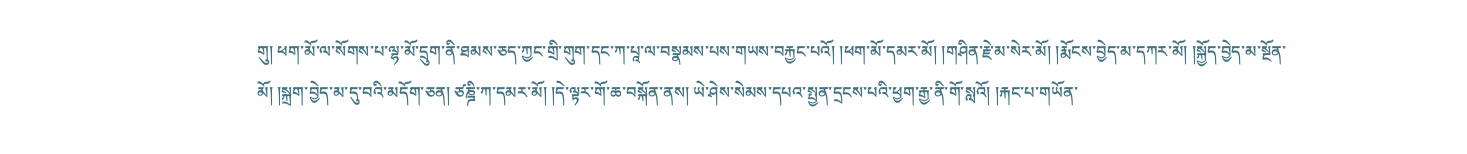གུ། ཕག་མོ་ལ་སོགས་པ་ལྷ་མོ་དྲུག་ནི་ཐམས་ཅད་ཀྱང་གྲི་གུག་དང་ཀ་པཱ་ལ་བསྣམས་པས་གཡས་བརྐྱང་པའོ། །ཕག་མོ་དམར་མོ། །གཤིན་རྗེ་མ་སེར་མོ། །རྨོངས་བྱེད་མ་དཀར་མོ། །སྐྱོད་བྱེད་མ་སྔོན་མོ། །སྐྲག་བྱེད་མ་དུ་བའི་མདོག་ཅན། ཙཎྜི་ཀ་དམར་མོ། །དེ་ལྟར་གོ་ཆ་བསྐོན་ནས། ཡེ་ཤེས་སེམས་དཔའ་སྤྱན་དྲངས་པའི་ཕྱག་རྒྱ་ནི་གོ་སླའོ། །རྐང་པ་གཡོན་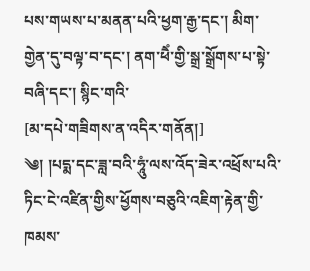པས་གཡས་པ་མནན་པའི་ཕྱག་རྒྱ་དང་། མིག་གྱེན་དུ་བལྟ་བ་དང་། ནག་ཕཻཾ་གྱི་སྒྲ་སྒྲོགས་པ་སྟེ་བཞི་དང་། སྙིང་གའི་
[མ་དཔེ་གཟིགས་ན་འདིར་གནོན།]
༄། །པདྨ་དང་ཟླ་བའི་ཧཱུཾ་ལས་འོད་ཟེར་འཕྲོས་པའི་ཏིང་ངེ་འཛིན་གྱིས་ཕྱོགས་བཅུའི་འཇིག་རྟེན་གྱི་ཁམས་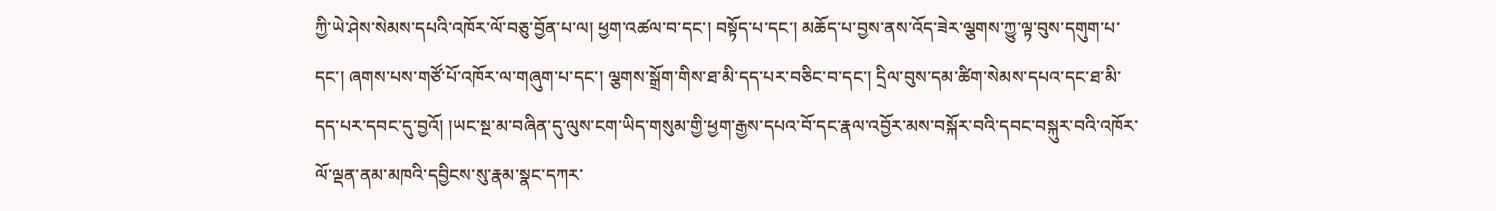ཀྱི་ཡེ་ཤེས་སེམས་དཔའི་འཁོར་ལོ་བཅུ་བྱོན་པ་ལ། ཕྱག་འཚལ་བ་དང་། བསྟོད་པ་དང་། མཆོད་པ་བྱས་ནས་འོད་ཟེར་ལྕགས་ཀྱུ་ལྟ་བུས་དགུག་པ་དང་། ཞགས་པས་གཙོ་པོ་འཁོར་ལ་གཞུག་པ་དང་། ལྕགས་སྒྲོག་གིས་ཐ་མི་དད་པར་བཅིང་བ་དང་། དྲིལ་བུས་དམ་ཚིག་སེམས་དཔའ་དང་ཐ་མི་དད་པར་དབང་དུ་བྱའོ། །ཡང་སྔ་མ་བཞིན་དུ་ལུས་ངག་ཡིད་གསུམ་གྱི་ཕྱག་རྒྱས་དཔའ་བོ་དང་རྣལ་འབྱོར་མས་བསྐོར་བའི་དབང་བསྐུར་བའི་འཁོར་ལོ་ལྡན་ནམ་མཁའི་དབྱིངས་སུ་རྣམ་སྣང་དཀར་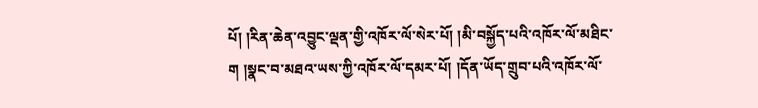པོ། །རིན་ཆེན་འབྱུང་ལྡན་གྱི་འཁོར་ལོ་སེར་པོ། །མི་བསྐྱོད་པའི་འཁོར་ལོ་མཐིང་ག །སྣང་བ་མཐའ་ཡས་ཀྱི་འཁོར་ལོ་དམར་པོ། །དོན་ཡོད་གྲུབ་པའི་འཁོར་ལོ་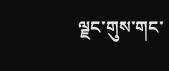ལྗང་གུས་གང་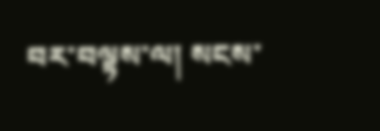བར་བལྟས་ལ། སངས་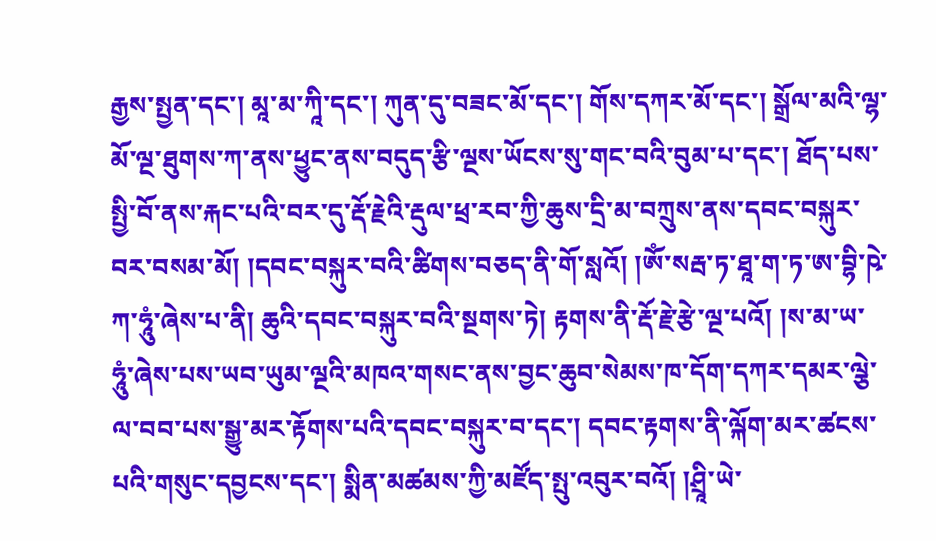རྒྱས་སྤྱན་དང་། མཱ་མ་ཀཱི་དང་། ཀུན་དུ་བཟང་མོ་དང་། གོས་དཀར་མོ་དང་། སྒྲོལ་མའི་ལྷ་མོ་ལྔ་ཐུགས་ཀ་ནས་ཕྱུང་ནས་བདུད་རྩི་ལྔས་ཡོངས་སུ་གང་བའི་བུམ་པ་དང་། ཐོད་པས་སྤྱི་བོ་ནས་རྐང་པའི་བར་དུ་རྡོ་རྗེའི་རྡུལ་ཕྲ་རབ་ཀྱི་ཆུས་དྲི་མ་བཀྲུས་ནས་དབང་བསྐུར་བར་བསམ་མོ། །དབང་བསྐུར་བའི་ཚིགས་བཅད་ནི་གོ་སླའོ། །ཨོཾ་སརྦ་ཏ་ཐཱ་ག་ཏ་ཨ་བྷི་ཥེ་ཀ་ཧཱུཾ་ཞེས་པ་ནི། ཆུའི་དབང་བསྐུར་བའི་སྔགས་ཏེ། རྟགས་ནི་རྡོ་རྗེ་རྩེ་ལྔ་པའོ། །ས་མ་ཡ་ཧཱུཾ་ཞེས་པས་ཡབ་ཡུམ་ལྔའི་མཁའ་གསང་ནས་བྱང་ཆུབ་སེམས་ཁ་དོག་དཀར་དམར་ལྕེ་ལ་བབ་པས་སྒྱུ་མར་རྟོགས་པའི་དབང་བསྐུར་བ་དང་། དབང་རྟགས་ནི་ལྐོག་མར་ཚངས་པའི་གསུང་དབྱངས་དང་། སྨིན་མཚམས་ཀྱི་མཛོད་སྤུ་འབུར་བའོ། །ཤྲཱི་ཡེ་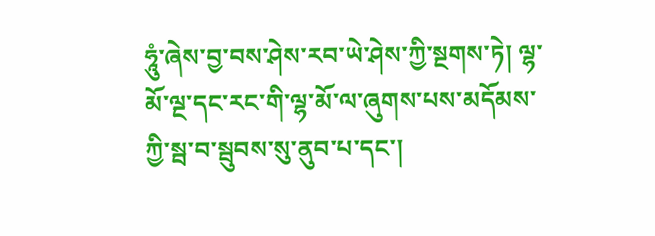ཧཱུཾ་ཞེས་བྱ་བས་ཤེས་རབ་ཡེ་ཤེས་ཀྱི་སྔགས་ཏེ། ལྷ་མོ་ལྔ་དང་རང་གི་ལྷ་མོ་ལ་ཞུགས་པས་མདོམས་ཀྱི་སྦ་བ་སྦུབས་སུ་ནུབ་པ་དང་།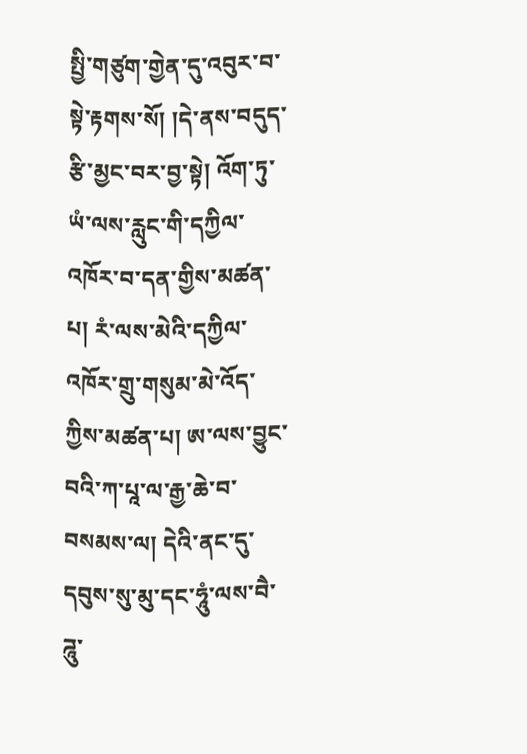སྤྱི་གཙུག་གྱེན་དུ་འབུར་བ་སྟེ་རྟགས་སོ། །དེ་ནས་བདུད་རྩི་མྱང་བར་བྱ་སྟེ། འོག་ཏུ་ཡཾ་ལས་རླུང་གི་དཀྱིལ་འཁོར་བ་དན་གྱིས་མཚན་པ། རཾ་ལས་མེའི་དཀྱིལ་འཁོར་གྲུ་གསུམ་མེ་འོད་ཀྱིས་མཚན་པ། ཨ་ལས་བྱུང་བའི་ཀ་པཱ་ལ་རྒྱ་ཆེ་བ་བསམས་ལ། དེའི་ནང་དུ་དབུས་སུ་མུ་དང་ཧཱུཾ་ལས་བཻ་ཌཱུ་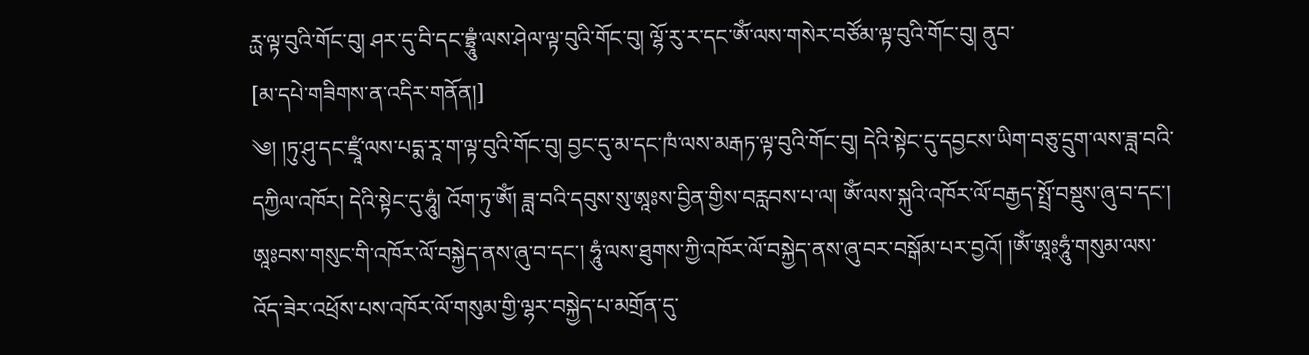ཪྻ་ལྟ་བུའི་གོང་བུ། ཤར་དུ་བི་དང་བྷྲཱུཾ་ལས་ཤེལ་ལྟ་བུའི་གོང་བུ། ལྷོ་རུ་ར་དང་ཨོཾ་ལས་གསེར་བཙོམ་ལྟ་བུའི་གོང་བུ། ནུབ་
[མ་དཔེ་གཟིགས་ན་འདིར་གནོན།]
༄། །ཏུ་ཤུ་དང་ཛྲཱཾ་ལས་པདྨ་རཱ་ག་ལྟ་བུའི་གོང་བུ། བྱང་དུ་མ་དང་ཁཾ་ལས་མརྒཏ་ལྟ་བུའི་གོང་བུ། དེའི་སྟེང་དུ་དབྱངས་ཡིག་བཅུ་དྲུག་ལས་ཟླ་བའི་དཀྱིལ་འཁོར། དེའི་སྟེང་དུ་ཧཱུཾ། འོག་ཏུ་ཨོཾ། ཟླ་བའི་དབུས་སུ་ཨཱཿས་བྱིན་གྱིས་བརླབས་པ་ལ། ཨོཾ་ལས་སྐུའི་འཁོར་ལོ་བརྒྱད་སྤྲོ་བསྡུས་ཞུ་བ་དང་། ཨཱཿབས་གསུང་གི་འཁོར་ལོ་བསྐྱེད་ནས་ཞུ་བ་དང་། ཧཱུཾ་ལས་ཐུགས་ཀྱི་འཁོར་ལོ་བསྐྱེད་ནས་ཞུ་བར་བསྒོམ་པར་བྱའོ། །ཨོཾ་ཨཱཿཧཱུཾ་གསུམ་ལས་འོད་ཟེར་འཕྲོས་པས་འཁོར་ལོ་གསུམ་གྱི་ལྷར་བསྐྱེད་པ་མགྲོན་དུ་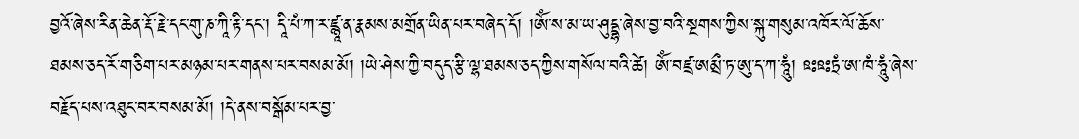བྱའོ་ཞེས་རིན་ཆེན་རྡོ་རྗེ་དང་གུ་ཎ་ཀཱི་རྟི་དང་། དཱི་པཾ་ཀ་ར་ཛྙཱ་ན་རྣམས་མགྲོན་ཡིན་པར་བཞེད་དོ། །ཨོཾ་ས་མ་ཡ་ཤུདྡྷ་ཞེས་བྱ་བའི་སྔགས་ཀྱིས་སྐུ་གསུམ་འཁོར་ལོ་ཆོས་ཐམས་ཅད་རོ་གཅིག་པར་མཉམ་པར་གནས་པར་བསམ་མོ། །ཡེ་ཤེས་ཀྱི་བདུད་རྩི་ལྷ་ཐམས་ཅད་ཀྱིས་གསོལ་བའི་ཚེ། ཨོཾ་བཛྲ་ཨམྲྀ་ཏ་ཨུ་ད་ཀ་ཧཱུཾ། ཋཿཋཿཏྲཾ་ཨ་ཁཾ་ཧཱུཾ་ཞེས་བརྗོད་པས་འཐུང་བར་བསམ་མོ། །དེ་ནས་བསྒོམ་པར་བྱ་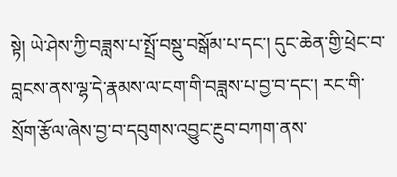སྟེ། ཡེ་ཤེས་ཀྱི་བཟླས་པ་སྤྲོ་བསྡུ་བསྒོམ་པ་དང་། དུང་ཆེན་གྱི་ཕྲེང་བ་བླངས་ནས་ལྷ་དེ་རྣམས་ལ་ངག་གི་བཟླས་པ་བྱ་བ་དང་། རང་གི་སྲོག་རྩོལ་ཞེས་བྱ་བ་དབུགས་འབྱུང་རྔུབ་བཀག་ནས་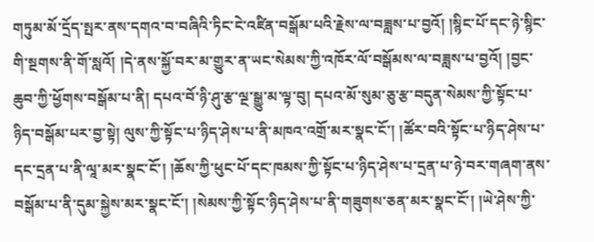གཏུམ་མོ་དྲོད་སྤར་ནས་དགའ་བ་བཞིའི་ཏིང་ངེ་འཛིན་བསྒོམ་པའི་རྗེས་ལ་བཟླས་པ་བྱའོ། །སྙིང་པོ་དང་ཉེ་སྙིང་གི་སྔགས་ནི་གོ་སླའོ། །དེ་ནས་སྐྱོ་བར་མ་གྱུར་ན་ཡང་སེམས་ཀྱི་འཁོར་ལོ་བསྒོམས་ལ་བཟླས་པ་བྱའོ། །བྱང་ཆུབ་ཀྱི་ཕྱོགས་བསྒོམ་པ་ནི། དཔའ་བོ་ཉི་ཤུ་རྩ་ལྔ་སྒྱུ་མ་ལྟ་བུ། དཔའ་མོ་སུམ་ཅུ་རྩ་བདུན་སེམས་ཀྱི་སྟོང་པ་ཉིད་བསྒོམ་པར་བྱ་སྟེ། ལུས་ཀྱི་སྟོང་པ་ཉིད་ཤེས་པ་ནི་མཁའ་འགྲོ་མར་སྣང་ངོ་། །ཚོར་བའི་སྟོང་པ་ཉིད་ཤེས་པ་དང་དྲན་པ་ནི་ལཱ་མར་སྣང་ངོ་། །ཆོས་ཀྱི་ཕུང་པོ་དང་ཁམས་ཀྱི་སྟོང་པ་ཉིད་ཤེས་པ་དྲན་པ་ཉེ་བར་གཞག་ནས་བསྒོམ་པ་ནི་དུམ་སྐྱེས་མར་སྣང་ངོ་། །སེམས་ཀྱི་སྟོང་ཉིད་ཤེས་པ་ནི་གཟུགས་ཅན་མར་སྣང་ངོ་། །ཡེ་ཤེས་ཀྱི་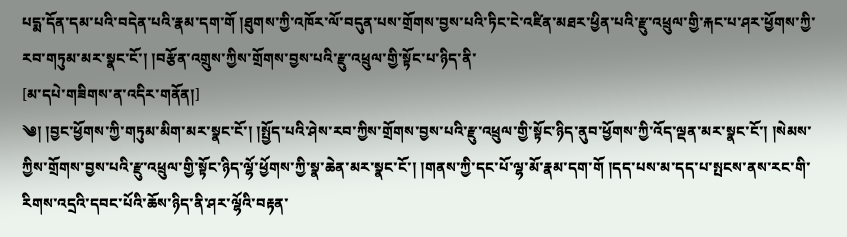པདྨ་དོན་དམ་པའི་བདེན་པའི་རྣམ་དག་གོ །ཐུགས་ཀྱི་འཁོར་ལོ་བདུན་པས་གྲོགས་བྱས་པའི་ཏིང་ངེ་འཛིན་མཐར་ཕྱིན་པའི་རྫུ་འཕྲུལ་གྱི་རྐང་པ་ཤར་ཕྱོགས་ཀྱི་རབ་གཏུམ་མར་སྣང་ངོ་། །བརྩོན་འགྲུས་ཀྱིས་གྲོགས་བྱས་པའི་རྫུ་འཕྲུལ་གྱི་སྟོང་པ་ཉིད་ནི་
[མ་དཔེ་གཟིགས་ན་འདིར་གནོན།]
༄། །བྱང་ཕྱོགས་ཀྱི་གཏུམ་མིག་མར་སྣང་ངོ་། །སྤྱོད་པའི་ཤེས་རབ་ཀྱིས་གྲོགས་བྱས་པའི་རྫུ་འཕྲུལ་གྱི་སྟོང་ཉིད་ནུབ་ཕྱོགས་ཀྱི་འོད་ལྡན་མར་སྣང་ངོ་། །སེམས་ཀྱིས་གྲོགས་བྱས་པའི་རྫུ་འཕྲུལ་གྱི་སྟོང་ཉིད་ལྷོ་ཕྱོགས་ཀྱི་སྣ་ཆེན་མར་སྣང་ངོ་། །གནས་ཀྱི་དང་པོ་ལྷ་མོ་རྣམ་དག་གོ །དད་པས་མ་དད་པ་སྤངས་ནས་རང་གི་རིགས་འདྲའི་དབང་པོའི་ཆོས་ཉིད་ནི་ཤར་ལྷོའི་བརྟན་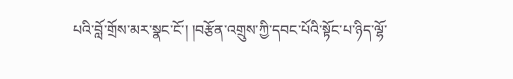པའི་བློ་གྲོས་མར་སྣང་ངོ་། །བརྩོན་འགྲུས་ཀྱི་དབང་པོའི་སྟོང་པ་ཉིད་ལྷོ་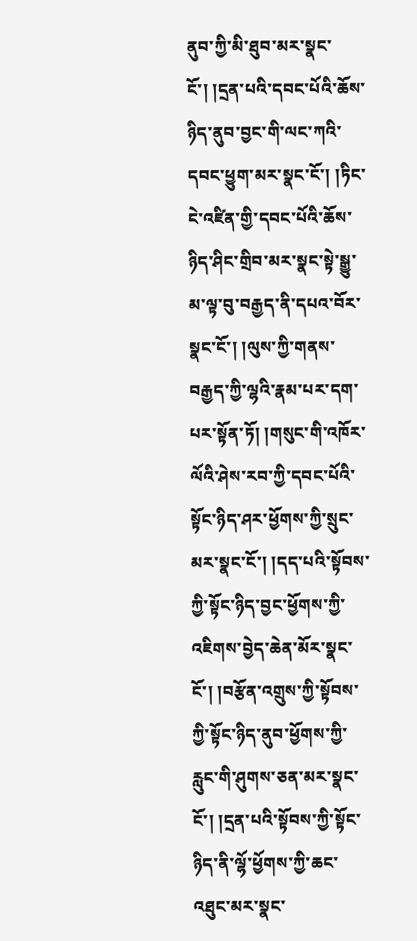ནུབ་ཀྱི་མི་ཐུབ་མར་སྣང་ངོ་། །དྲན་པའི་དབང་པོའི་ཆོས་ཉིད་ནུབ་བྱང་གི་ལང་ཀའི་དབང་ཕྱུག་མར་སྣང་ངོ་། །ཏིང་ངེ་འཛིན་གྱི་དབང་པོའི་ཆོས་ཉིད་ཤིང་གྲིབ་མར་སྣང་སྟེ་སྒྱུ་མ་ལྟ་བུ་བརྒྱད་ནི་དཔའ་བོར་སྣང་ངོ་། །ལུས་ཀྱི་གནས་བརྒྱད་ཀྱི་ལྷའི་རྣམ་པར་དག་པར་སྟོན་ཏོ། །གསུང་གི་འཁོར་ལོའི་ཤེས་རབ་ཀྱི་དབང་པོའི་སྟོང་ཉིད་ཤར་ཕྱོགས་ཀྱི་སྲུང་མར་སྣང་ངོ་། །དད་པའི་སྟོབས་ཀྱི་སྟོང་ཉིད་བྱང་ཕྱོགས་ཀྱི་འཇིགས་བྱེད་ཆེན་མོར་སྣང་ངོ་། །བརྩོན་འགྲུས་ཀྱི་སྟོབས་ཀྱི་སྟོང་ཉིད་ནུབ་ཕྱོགས་ཀྱི་རླུང་གི་ཤུགས་ཅན་མར་སྣང་ངོ་། །དྲན་པའི་སྟོབས་ཀྱི་སྟོང་ཉིད་ནི་ལྷོ་ཕྱོགས་ཀྱི་ཆང་འཐུང་མར་སྣང་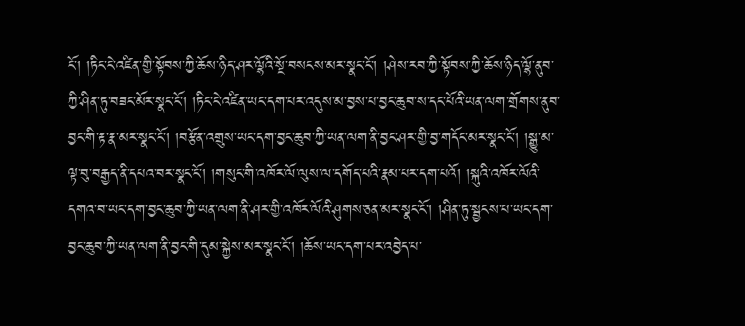ངོ་། །ཏིང་ངེ་འཛིན་གྱི་སྟོབས་ཀྱི་ཆོས་ཉིད་ཤར་ལྷོའི་སྔོ་བསངས་མར་སྣང་ངོ་། །ཤེས་རབ་ཀྱི་སྟོབས་ཀྱི་ཆོས་ཉིད་ལྷོ་ནུབ་ཀྱི་ཤིན་ཏུ་བཟང་མོར་སྣང་ངོ་། །ཏིང་ངེ་འཛིན་ཡང་དག་པར་འདུས་མ་བྱས་པ་བྱང་ཆུབ་ས་དང་པོའི་ཡན་ལག་གྲོགས་ནུབ་བྱང་གི་རྟ་རྣ་མར་སྣང་ངོ་། །བརྩོན་འགྲུས་ཡང་དག་བྱང་ཆུབ་ཀྱི་ཡན་ལག་ནི་བྱང་ཤར་གྱི་བྱ་གདོང་མར་སྣང་ངོ་། །སྒྱུ་མ་ལྟ་བུ་བརྒྱད་ནི་དཔའ་བར་སྣང་ངོ་། །གསུང་གི་འཁོར་ལོ་ལུས་ལ་དགོད་པའི་རྣམ་པར་དག་པའོ། །སྐུའི་འཁོར་ལོའི་དགའ་བ་ཡང་དག་བྱང་ཆུབ་ཀྱི་ཡན་ལག་ནི་ཤར་གྱི་འཁོར་ལོའི་ཤུགས་ཅན་མར་སྣང་ངོ་། །ཤིན་ཏུ་སྦྱངས་པ་ཡང་དག་བྱང་ཆུབ་ཀྱི་ཡན་ལག་ནི་བྱང་གི་དུམ་སྐྱེས་མར་སྣང་ངོ་། །ཆོས་ཡང་དག་པར་འབྱེད་པ་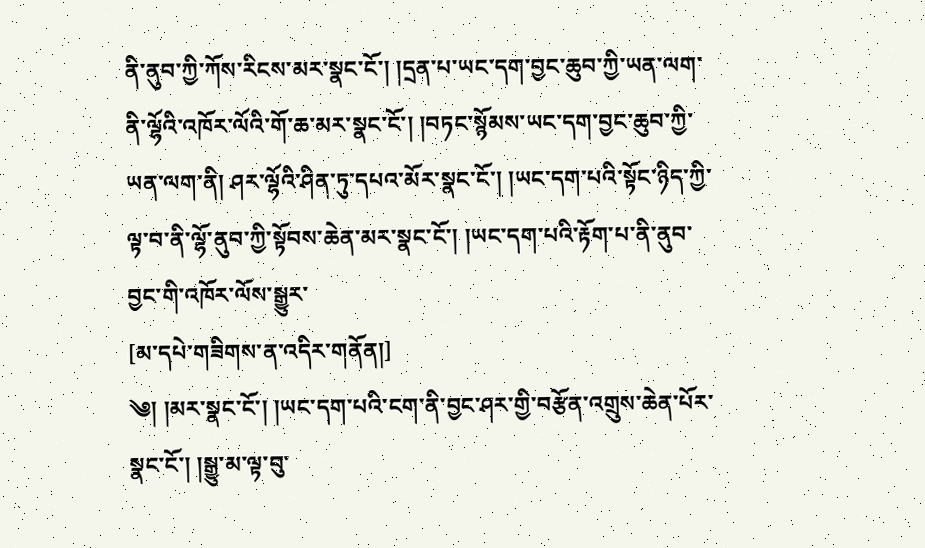ནི་ནུབ་ཀྱི་ཀོས་རིངས་མར་སྣང་ངོ་། །དྲན་པ་ཡང་དག་བྱང་ཆུབ་ཀྱི་ཡན་ལག་ནི་ལྷོའི་འཁོར་ལོའི་གོ་ཆ་མར་སྣང་ངོ་། །བཏང་སྙོམས་ཡང་དག་བྱང་ཆུབ་ཀྱི་ཡན་ལག་ནི། ཤར་ལྷོའི་ཤིན་ཏུ་དཔའ་མོར་སྣང་ངོ་། །ཡང་དག་པའི་སྟོང་ཉིད་ཀྱི་ལྟ་བ་ནི་ལྷོ་ནུབ་ཀྱི་སྟོབས་ཆེན་མར་སྣང་ངོ་། །ཡང་དག་པའི་རྟོག་པ་ནི་ནུབ་བྱང་གི་འཁོར་ལོས་སྒྱུར་
[མ་དཔེ་གཟིགས་ན་འདིར་གནོན།]
༄། །མར་སྣང་ངོ་། །ཡང་དག་པའི་ངག་ནི་བྱང་ཤར་གྱི་བརྩོན་འགྲུས་ཆེན་པོར་སྣང་ངོ་། །སྒྱུ་མ་ལྟ་བུ་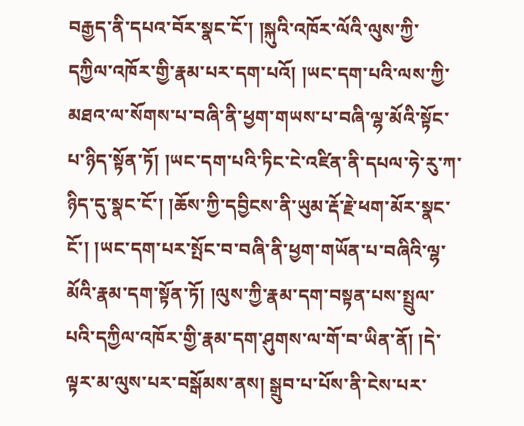བརྒྱད་ནི་དཔའ་བོར་སྣང་ངོ་། །སྐུའི་འཁོར་ལོའི་ལུས་ཀྱི་དཀྱིལ་འཁོར་གྱི་རྣམ་པར་དག་པའོ། །ཡང་དག་པའི་ལས་ཀྱི་མཐའ་ལ་སོགས་པ་བཞི་ནི་ཕྱག་གཡས་པ་བཞི་ལྷ་མོའི་སྟོང་པ་ཉིད་སྟོན་ཏོ། །ཡང་དག་པའི་ཏིང་ངེ་འཛིན་ནི་དཔལ་ཧེ་རུ་ཀ་ཉིད་དུ་སྣང་ངོ་། །ཆོས་ཀྱི་དབྱིངས་ནི་ཡུམ་རྡོ་རྗེ་ཕག་མོར་སྣང་ངོ་། །ཡང་དག་པར་སྤོང་བ་བཞི་ནི་ཕྱག་གཡོན་པ་བཞིའི་ལྷ་མོའི་རྣམ་དག་སྟོན་ཏོ། །ལུས་ཀྱི་རྣམ་དག་བསྟན་པས་སྤྲུལ་པའི་དཀྱིལ་འཁོར་གྱི་རྣམ་དག་ཤུགས་ལ་གོ་བ་ཡིན་ནོ། །དེ་ལྟར་མ་ལུས་པར་བསྒོམས་ནས། སྒྲུབ་པ་པོས་ནི་ངེས་པར་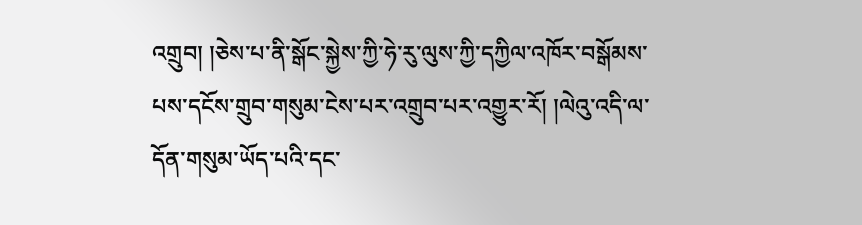འགྲུབ། །ཅེས་པ་ནི་སྒོང་སྐྱེས་ཀྱི་ཧེ་རུ་ལུས་ཀྱི་དཀྱིལ་འཁོར་བསྒོམས་པས་དངོས་གྲུབ་གསུམ་ངེས་པར་འགྲུབ་པར་འགྱུར་རོ། །ལེའུ་འདི་ལ་དོན་གསུམ་ཡོད་པའི་དང་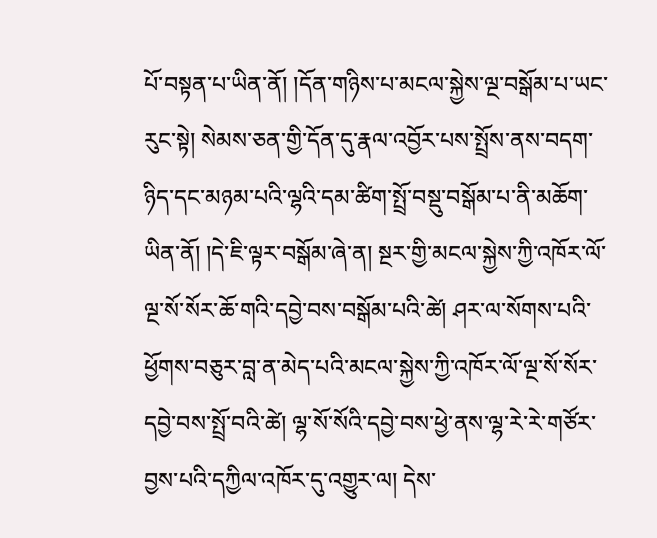པོ་བསྟན་པ་ཡིན་ནོ། །དོན་གཉིས་པ་མངལ་སྐྱེས་ལྔ་བསྒོམ་པ་ཡང་རུང་སྟེ། སེམས་ཅན་གྱི་དོན་དུ་རྣལ་འབྱོར་པས་སྤྲོས་ནས་བདག་ཉིད་དང་མཉམ་པའི་ལྷའི་དམ་ཚིག་སྤྲོ་བསྡུ་བསྒོམ་པ་ནི་མཆོག་ཡིན་ནོ། །དེ་ཇི་ལྟར་བསྒོམ་ཞེ་ན། སྔར་གྱི་མངལ་སྐྱེས་ཀྱི་འཁོར་ལོ་ལྔ་སོ་སོར་ཆོ་གའི་དབྱེ་བས་བསྒོམ་པའི་ཚེ། ཤར་ལ་སོགས་པའི་ཕྱོགས་བཅུར་བླ་ན་མེད་པའི་མངལ་སྐྱེས་ཀྱི་འཁོར་ལོ་ལྔ་སོ་སོར་དབྱེ་བས་སྤྲོ་བའི་ཚེ། ལྷ་སོ་སོའི་དབྱེ་བས་ཕྱེ་ནས་ལྷ་རེ་རེ་གཙོར་བྱས་པའི་དཀྱིལ་འཁོར་དུ་འགྱུར་ལ། དེས་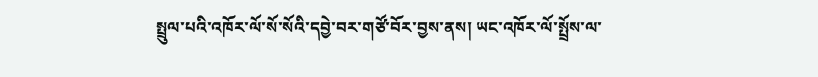སྤྲུལ་པའི་འཁོར་ལོ་སོ་སོའི་དབྱེ་བར་གཙོ་བོར་བྱས་ནས། ཡང་འཁོར་ལོ་སྤྲོས་ལ་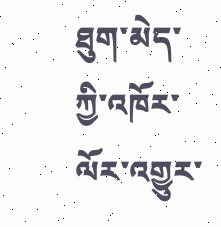ཐུག་མེད་ཀྱི་འཁོར་ལོར་འགྱུར་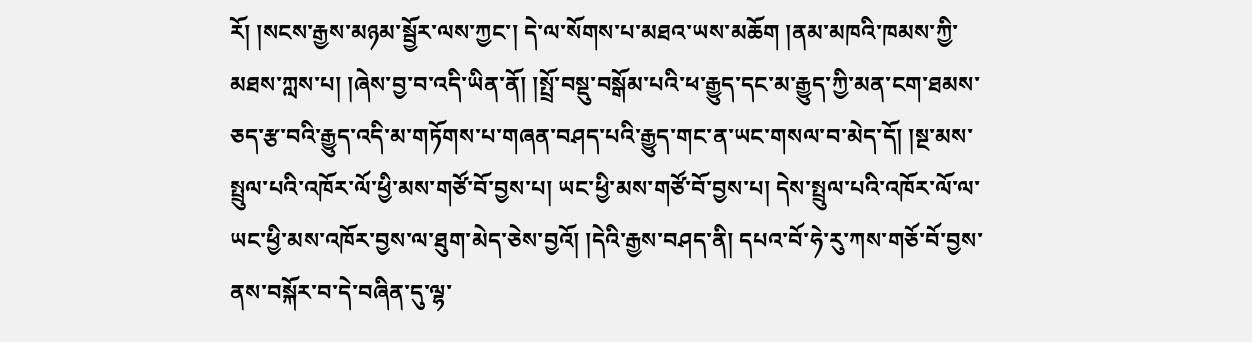རོ། །སངས་རྒྱས་མཉམ་སྦྱོར་ལས་ཀྱང་། དེ་ལ་སོགས་པ་མཐའ་ཡས་མཆོག །ནམ་མཁའི་ཁམས་ཀྱི་མཐས་ཀླས་པ། །ཞེས་བྱ་བ་འདི་ཡིན་ནོ། །སྤྲོ་བསྡུ་བསྒོམ་པའི་ཕ་རྒྱུད་དང་མ་རྒྱུད་ཀྱི་མན་ངག་ཐམས་ཅད་རྩ་བའི་རྒྱུད་འདི་མ་གཏོགས་པ་གཞན་བཤད་པའི་རྒྱུད་གང་ན་ཡང་གསལ་བ་མེད་དོ། །སྔ་མས་སྤྲུལ་པའི་འཁོར་ལོ་ཕྱི་མས་གཙོ་བོ་བྱས་པ། ཡང་ཕྱི་མས་གཙོ་བོ་བྱས་པ། དེས་སྤྲུལ་པའི་འཁོར་ལོ་ལ་ཡང་ཕྱི་མས་འཁོར་བྱས་ལ་ཐུག་མེད་ཅེས་བྱའོ། །དེའི་རྒྱས་བཤད་ནི། དཔའ་བོ་ཧེ་རུ་ཀས་གཅོ་བོ་བྱས་ནས་བསྐོར་བ་དེ་བཞིན་དུ་ལྷ་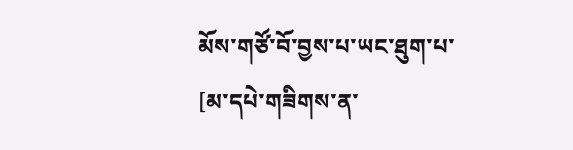མོས་གཙོ་བོ་བྱས་པ་ཡང་ཐུག་པ་
[མ་དཔེ་གཟིགས་ན་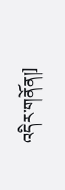འདིར་གནོན།]